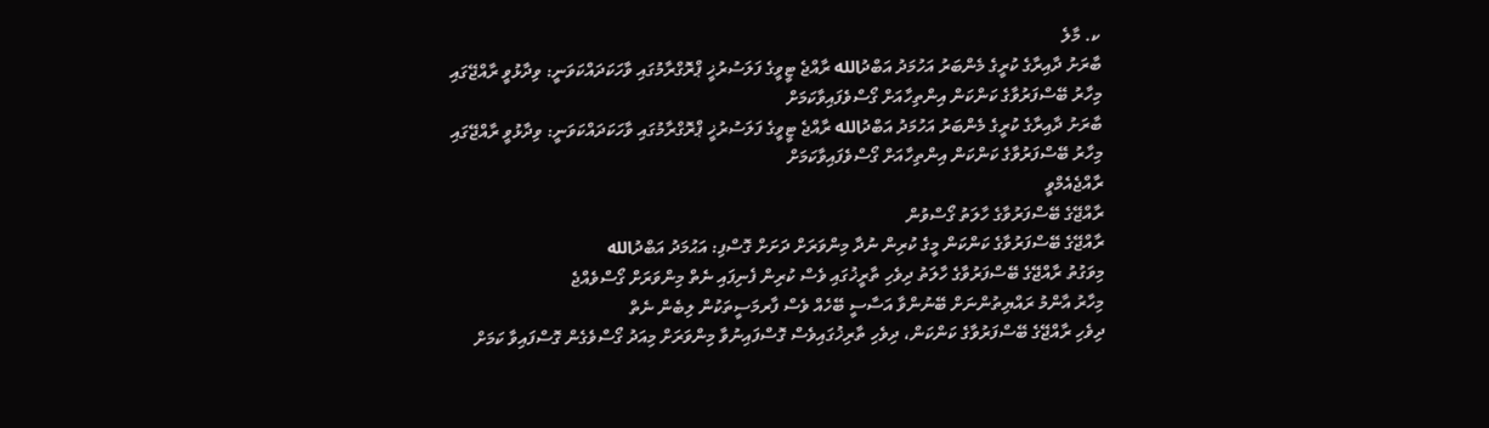ކ. މާލެ
ބާރަށު ދާއިރާގެ ކުރީގެ މެންބަރު އަހުމަދު އަބްދުالله ރާއްޖެ ޓީވީގެ ފަލަސުރުޚީ ޕްރޮގްރާމުގައި ވާހަކަދައްކަވަނީ: ވިދާޅުވީ ރާއްޖޭގައި މިހާރު ބޭސްފަރުވާގެ ކަންކަން އިންތިހާއަށް ގޯސްވެފައިވާކަމަށް
ބާރަށު ދާއިރާގެ ކުރީގެ މެންބަރު އަހުމަދު އަބްދުالله ރާއްޖެ ޓީވީގެ ފަލަސުރުޚީ ޕްރޮގްރާމުގައި ވާހަކަދައްކަވަނީ: ވިދާޅުވީ ރާއްޖޭގައި މިހާރު ބޭސްފަރުވާގެ ކަންކަން އިންތިހާއަށް ގޯސްވެފައިވާކަމަށް
ރާއްޖެއެމްވީ
ރާއްޖޭގެ ބޭސްފަރުވާގެ ހާލަތު ގޯސްވުން
ރާއްޖޭގެ ބޭސްފަރުވާގެ ކަންކަން މީގެ ކުރިން ނުދާ މިންވަރަށް ދަށަށް ގޮސްފި: އަޙުމަދު އަބްދުالله
މިވަގުތު ރާއްޖޭގެ ބޭސްފަރުވާގެ ހާލަތު ދިވެހި ތާރީޚުގައި ވެސް ކުރިން ފެނިފައި ނެތް މިންވަރަށް ގޯސްވެއްޖެ
މިހާރު އާންމު ރައްޔިތުންނަށް ބޭނުންވާ އަސާސީ ބޭހެއް ވެސް ފާރމަސީތަކުން ލިބެން ނެތް
ދިވެހި ރާއްޖޭގެ ބޭސްފަރުވާގެ ކަންކަން، ދިވެހި ތާރިޚުގައިވެސް ގޮސްފައިނުވާ މިންވަރަށް މިއަދު ގޯސްވެގެން ގޮސްފައިވާ ކަމަށް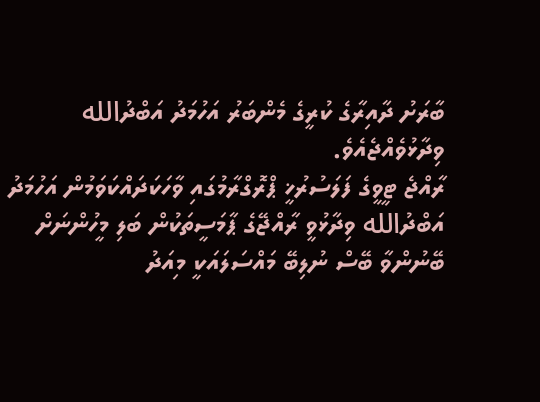ބާރަށު ދާއިރާގެ ކުރީގެ މެންބަރު އަހުމަދު އަބްދުالله ވިދާޅުވެއްޖެއެވެ.
ރާއްޖެ ޓީވީގެ ފަލަސުރުޚީ ޕްރޮގްރާމުގައި ވާހަކަދައްކަވަމުން އަހުމަދު އަބްދުالله ވިދާޅުވީ ރާއްޖޭގެ ޕާމަސީތަކުން ބަލި މީހުންނަށް ބޭނުންވާ ބޭސް ނުލިބޭ މައްސަލައަކީ މިއަދު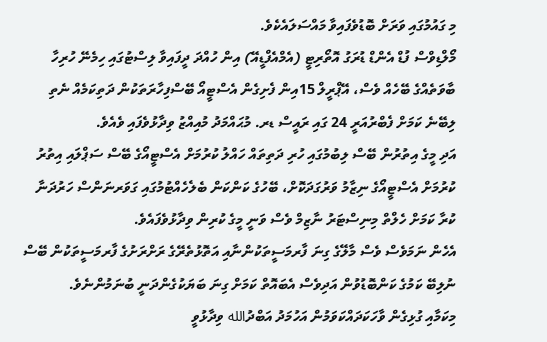މި ގައުމުގައި ވަރަށް ބޮޑުވެފައިވާ މައްސަލައެކެވެ.
މޯލްޑިވްސް ފުޑް އެންޑް ޑުރަގު އޮތޯރިޓީ (އެމްއެފްޑީއޭ) އިން ހުއްދަ ދީފައިވާ ލިސްޓުގައި ހިމެނޭ ހުރިހާ ބާވަތެއްގެ ބޭހެއް ވެސް، އޭޕްރީލް 15އިން ފެށިގެން އެސްޓީއޯ ބޭސްފިހާރަތަކުން ދަތިކަމެއް ނެތި ލިބޭނެ ކަމަށް ފެބްރުއަރީ 24 ގައި ރައީސް ޑރ. މުޙައްމަދު މުއިއްޒު ވިދާޅުވެފައި ވެއެވެ.
އަދި މީގެ އިތުރުން ބޭސް ލިބުމުގައި ހުރި ދަތިތައް ހައްލު ކުރުމަށް އެސްޓީއޯގެ ބޭސް ސަޕްލައި އިތުރު ކުރުމަށް އެސްޓީއޯގެ ނިޒާމު ވަރުގަދަކޮށް، ބޭހުގެ ކަންކަން ބެލެހެއްޓުމުގައި ގަވަރނަންސް ހަރުދަނާ ކުރާ ކަމަށް ހެލްތް މިނިސްޓަރު ނާޒިމް ވެސް ވަނީ މީގެ ކުރިން ވިދާޅުވެފައެވެ.
އެހެން ނަމަވެސް ވެސް މާލޭގެ ގިނަ ފާރމަސީތަކުންނާއި އަތޮޅުތެރޭގެ ރަށްރަށުގެ ފާރމަސީތަކުން ބޭސް ނުލިބޭ ކަމުގެ ކަންބޮޑުވުން އަދިވެސް އެބައޮތް ކަމަށް ގިނަ ބަޔަކުގެންދަނީ ބުނަމުންނެވެ.
މިކަމާއި ގުޅިގެން ވާހަކަދައްކަވަމުން އަހުމަދު އަބްދުالله ވިދާޅުވީ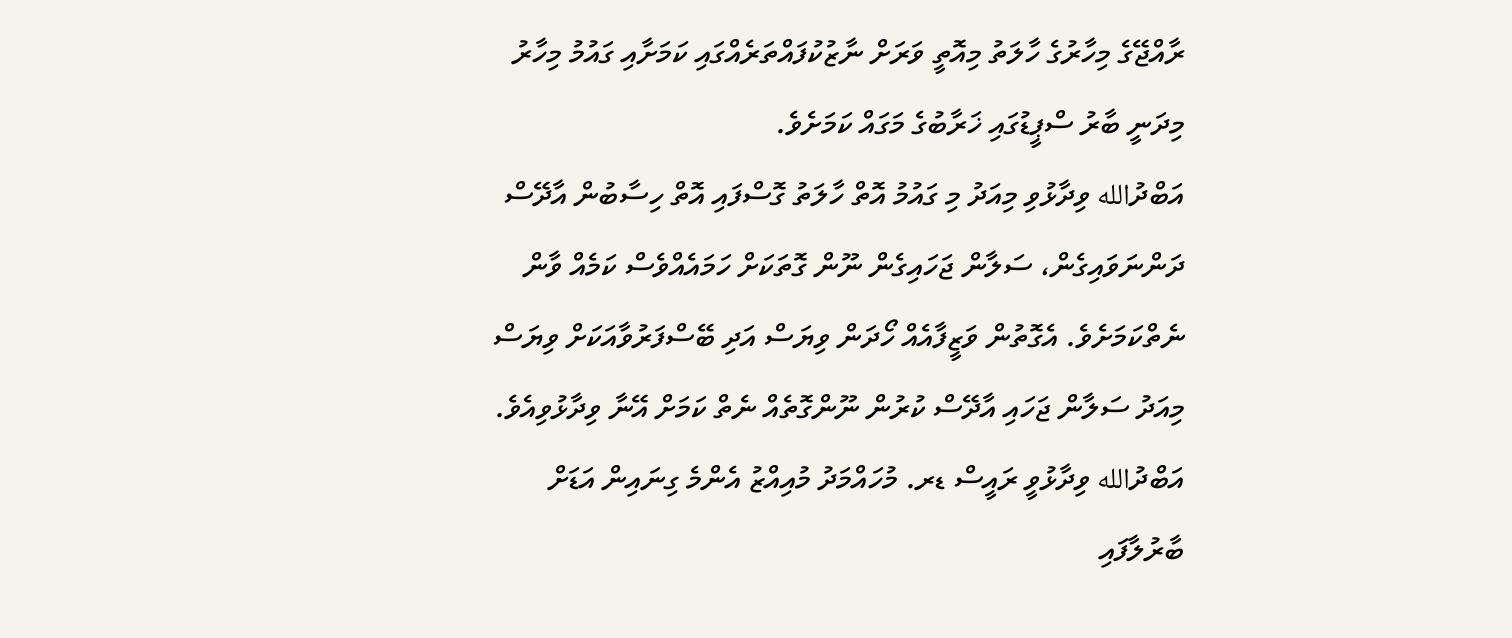ރާއްޖޭގެ މިހާރުގެ ހާލަތު މިއޮތީ ވަރަށް ނާޒުކުފައްތަރެއްގައި ކަމަށާއި ގައުމު މިހާރު މިދަނީ ބާރު ސްޕީޑުގައި ޚަރާބުގެ މަގައް ކަމަށެވެ.
އަބްދުالله ވިދާޅުވި މިއަދު މި ގައުމު އޮތް ހާލަތު ގޮސްފައި އޮތް ހިސާބުން އާދޭސް ދަންނަވައިގެން، ސަލާން ޖަހައިގެން ނޫން ގޮތަކަށް ހަމައެއްވެސް ކަމެއް ވާން ނެތްކަމަށެވެ. އެގޮތުން ވަޒީފާއެއް ހޯދަން ވިޔަސް އަދި ބޭސްފަރުވާއަކަށް ވިޔަސް މިއަދު ސަލާން ޖަހައި އާދޭސް ކުރުން ނޫންގޮތެއް ނެތް ކަމަށް އޭނާ ވިދާޅުވިއެވެ.
އަބްދުالله ވިދާޅުވީ ރައީސް ޑރ. މުހައްމަދު މުއިއްޒު އެންމެ ގިނައިން އަޑަށް ބާރުލާފައި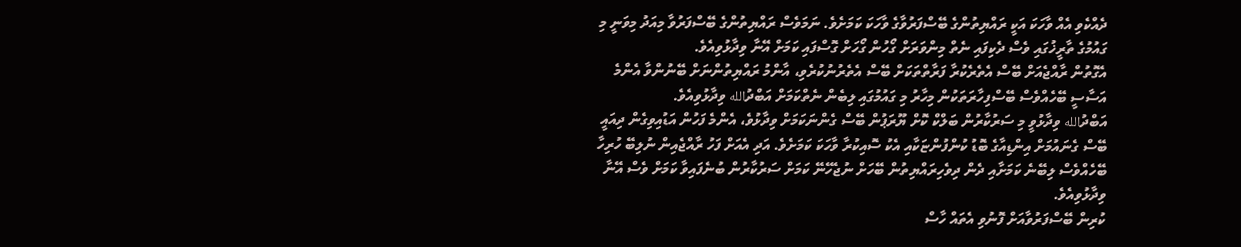ދެއްކެވި އެއް ވާހަކަ އަކީ ރައްޔިތުންގެ ބޭސްފަރުވާގެ ވާހަކަ ކަމަށެވެ. ނަމަވެސް ރައްޔިތުންގެ ބޭސްފަރުވާ މިއަދު މިވަނީ މި ގައުމުގެ ތާރީޚުގައި ވެސް ދެކިފައި ނެތް މިންވަރަށް ގޯހުން ގޯހަށް ގޮސްފައި ކަމަށް އޭނާ ވިދާޅުވިއެވެ.
އެގޮތުން ރާއްޖެއަށް ބޭސް އެތެރެކުރާ ފަރާތްތަކަށް ބޭސް އެތެރުނުކުރެވި، އާންމު ރައްޔިތުންނަށް ބޭނުންވާ އެންމެ އަސާސީ ބޭހެއްވެސް ބޭސްފިހާރަތަކުން މިހާރު މި ގައުމުގައި ލިބެން ނެތްކަމަށް އަބްދުالله ވިދާޅުވިއެވެ.
އަބްދުالله ވިދާޅުވީ މި ސަރުކާރުން ބަލްކް ކޮށް ޔޫރަޕުން ބޭސް ގެންނަކަމަށް ވިދާޅުވެ، އެންމެ ފަހުން އަޑުއިވިގެން ދިއައީ ބޭސް ގެނައުމަށް އިންޑިއާގެ ބޮޑު ކުންފުންޏަކާއި އެކު ސޮއިކުރާ ވާހަކަ ކަމަށެވެ. އަދި އެއަށް ފަހު ރާއްޖެއިން ނުލިބޭ ހުރިހާ ބޭހެއްވެސް ލިބޭނެ ކަމަށާއި ދެން ދިވެހިރައްޔިތުން ބޭހަށް ނުޖެހޭނޭ ކަމަށް ސަރުކާރުން ބުނެފައިވާ ކަމަށް ވެސް އޭނާ ވިދާޅުވިއެވެ.
ކުރިން ބޭސްފަރުވާއަށް ފޮނުވި އެތައް ހާސް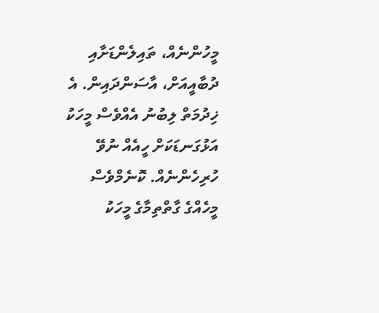މީހުންނެއް، ތައިލެންޑަށާއި ދުބާއީއަށް، އާސަންދައިން. އެ ޚިދުމަތް ލިބުނު އެއްވެސް މީހަކު އަޅުގަނޑަކަށް ހީއެއް ނުވޭ ހުރިހެންނެއް. ކޮނެމްވެސް މީހެއްގެ ގާތްތިމާގެ މީހަކު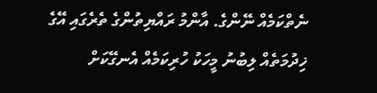ނެތްކަމެއް ނޭންގެ. އާންމު ރައްޔިތުންގެ ތެރެގައި އޭގެ ޚިދުމަތެއް ލިބުނު މީހަކު ހުރިކަމެއް އެނގޭކަށް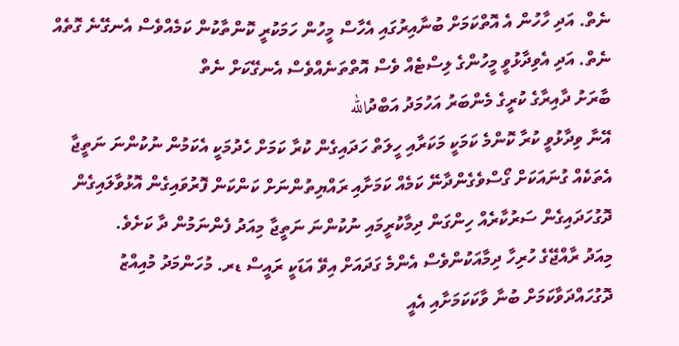ނެތް. އަދި ހާހުން އެ އޮތްކަމަށް ބުނާއިރުގައި އެހާސް މީހުން ހަމަކުރީ ކޮންތާކުން ކަމެއްވެސް އެނގޭނެ ގޮތެއް ނެތް. އަދި އެވިދާޅުވީ މީހުންގެ ލިސްޓެއް ވެސް އޮތްތަނެއްވެސް އެނގޭކަށް ނެތް
ބާރަށު ދާއިރާގެ ކުރީގެ މެންބަރު އަހުމަދު އަބްދުالله
އޭނާ ވިދާޅުވީ ކުރާ ކޮންމެ ކަމަކީ މަކަރާއި ހީލަތް ހަދައިގެން ކުރާ ކަމަށް ހެދުމަކީ އެކަމުން ނުކުންނަ ނަތީޖާ އެތަކެއް ގުނައަކަށް ގޯސްވެގެންދާނޭ ކަމެއް ކަމަށާއި ރައްޔިތުންނަށް ކަންކަން ފޮރުވައިގެން އޮޅުވާލައިގެން ދޮގުހަދައިގެން ސަރުކާރެއް ހިންގަން ދިމާކުރީމައި ނުކުންނަ ނަތީޖާ މިއަދު ފެންނަމުން ދާ ކަށެވެ.
މިއަދު ރާއްޖޭގެ ހުރިހާ ދިމާއަކުންވެސް އެންމެ ގަދައަށް އިވޭ އަޑަކީ ރައީސް ޑރ. މުހަންމަދު މުއިއްޒު ދޮގުހައްދަވާކަމަށް ބުނާ ވާކަކަމަށާއި އެއީ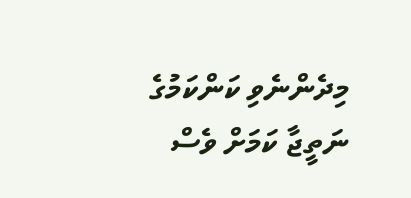މިދެންނެވި ކަންކަމުގެ ނަތީޖާ ކަމަށް ވެސް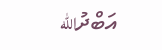އަބްދުالله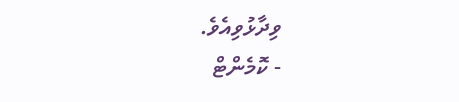ވިދާޅުވިއެވެ.
- ކޮމެންޓް